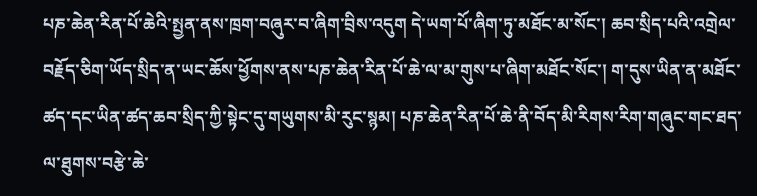པཎ་ཆེན་རིན་པོ་ཆེའི་སྤྱན་ནས་ཁྲག་བཞུར་བ་ཞིག་བྲིས་འདུག དེ་ཡག་པོ་ཞིག་ཏུ་མཐོང་མ་སོང་། ཆབ་སྲིད་པའི་འགྲེལ་བརྗོད་ཅིག་ཡོད་སྲིད་ན་ཡང་ཆོས་ཕྱོགས་ནས་པཎ་ཆེན་རིན་པོ་ཆེ་ལ་མ་གུས་པ་ཞིག་མཐོང་སོང་། ག་དུས་ཡིན་ན་མཐོང་ཚད་དང་ཡིན་ཚད་ཆབ་སྲིད་ཀྱི་སྟེང་དུ་གཡུགས་མི་རུང་སྙམ། པཎ་ཆེན་རིན་པོ་ཆེ་ནི་བོད་མི་རིགས་རིག་གཞུང་གང་ཐད་ལ་ཐུགས་བརྩེ་ཆེ་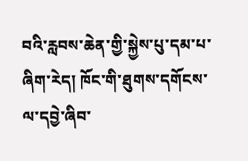བའི་རླབས་ཆེན་གྱི་སྐྱེས་པུ་དམ་པ་ཞིག་རེད། ཁོང་གི་ཐུགས་དགོངས་ལ་དབྱེ་ཞིབ་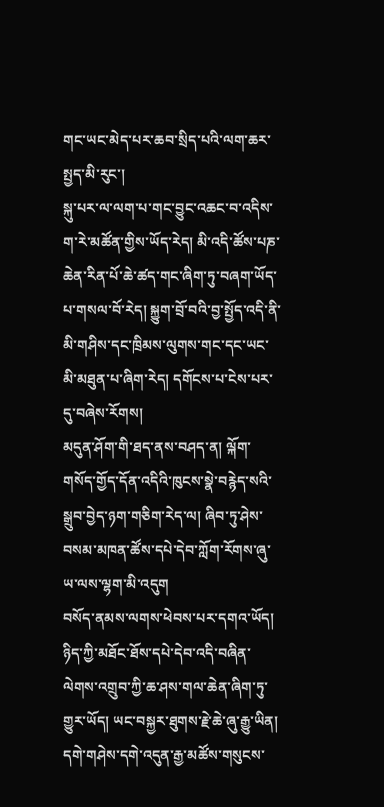གང་ཡང་མེད་པར་ཆབ་སྲིད་པའི་ལག་ཆར་སྤྱད་མི་རུང་།
སྐུ་པར་ལ་ལག་པ་གང་བྱུང་འཆང་བ་འདིས་ག་རེ་མཚོན་གྱིས་ཡོད་རེད། མི་འདི་ཚོས་པཎ་ཆེན་རིན་པོ་ཆེ་ཚད་གང་ཞིག་ཏུ་བཞག་ཡོད་པ་གསལ་བོ་རེད། སྐྱུག་བྲོ་བའི་བྱ་སྤྱོད་འདི་ནི་མི་གཤིས་དང་ཁྲིམས་ལུགས་གང་དང་ཡང་མི་མཐུན་པ་ཞིག་རེད། དགོངས་པ་ངེས་པར་དུ་བཞེས་རོགས།
མདུན་ཤོག་གི་ཐད་ནས་བཤད་ན། ལྐོག་གསོད་གྱོད་དོན་འདིའི་ཁུངས་སྣེ་བརྙེད་སའི་སྒྲུབ་བྱེད་ཉག་གཅིག་རེད་ལ། ཞིབ་ཏུ་ཤེས་བསམ་མཁན་ཚོས་དཔེ་དེབ་ཀློག་རོགས་ཞུ་ཡ་ལས་ལྷག་མི་འདུག
བསོད་ནམས་ལགས་ཕེབས་པར་དགའ་ཡོད། ཉིད་ཀྱི་མཐོང་ཐོས་དཔེ་དེབ་འདི་བཞིན་ལེགས་འགྲུབ་ཀྱི་ཆ་ཤས་གལ་ཆེན་ཞིག་ཏུ་གྱུར་ཡོད། ཡང་བསྐྱར་ཐུགས་རྗེ་ཆེ་ཞུ་རྒྱུ་ཡིན།
དགེ་གཤེས་དགེ་འདུན་རྒྱ་མཚོས་གསུངས་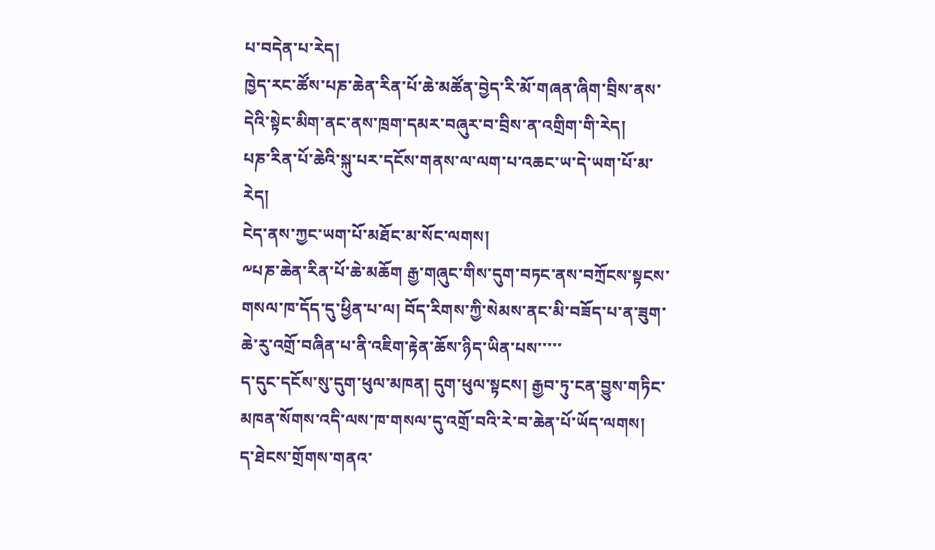པ་བདེན་པ་རེད།
ཁྱེད་རང་ཚོས་པཎ་ཆེན་རིན་པོ་ཆེ་མཚོན་བྱེད་རི་མོ་གཞན་ཞིག་བྲིས་ནས་དེའི་སྟེང་མིག་ནང་ནས་ཁྲག་དམར་བཞུར་བ་བྲིས་ན་འགྲིག་གི་རེད།
པཎ་རིན་པོ་ཆེའི་སྐུ་པར་དངོས་གནས་ལ་ལག་པ་འཆང་ཡ་དེ་ཡག་པོ་མ་རེད།
ངེད་ནས་ཀྱང་ཡག་པོ་མཐོང་མ་སོང་ལགས།
༸པཎ་ཆེན་རིན་པོ་ཆེ་མཆོག རྒྱ་གཞུང་གིས་དུག་བཏང་ནས་བཀྲོངས་སྟངས་གསལ་ཁ་དོད་དུ་ཕྱིན་པ་ལ། བོད་རིགས་ཀྱི་སེམས་ནང་མི་བཟོད་པ་ན་ཟུག་ཆེ་རུ་འགྲོ་བཞིན་པ་ནི་འཇིག་རྟེན་ཆོས་ཉིད་ཡིན་པས་་་་་
ད་དུང་དངོས་སུ་དུག་ཕུལ་མཁན། དུག་ཕུལ་སྟངས། རྒྱབ་ཏུ་ངན་བྱུས་གཏིང་མཁན་སོགས་འདི་ལས་ཁ་གསལ་དུ་འགྲོ་བའི་རེ་བ་ཆེན་པོ་ཡོད་ལགས།
ད་ཐེངས་གྲོགས་གནའ་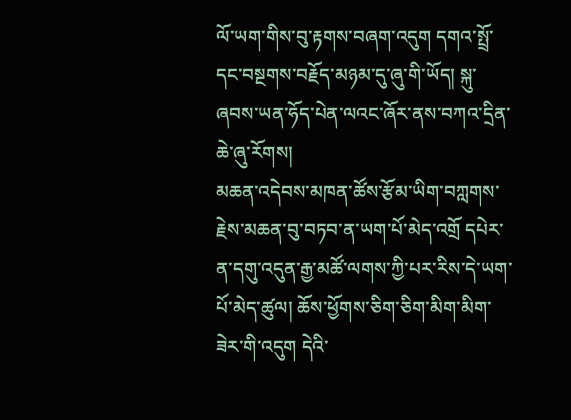ལོ་ཡག་གིས་བུ་རྟགས་བཞག་འདུག དགའ་སྤྲོ་དང་བསྔགས་བརྗོད་མཉམ་དུ་ཞུ་གི་ཡོད། སྐུ་ཞབས་ཡན་ཧོད་པེན་ལའང་ཞོར་ནས་བཀའ་དྲིན་ཆེ་ཞུ་རོགས།
མཆན་འདེབས་མཁན་ཚོས་རྩོམ་ཡིག་བཀླགས་རྗེས་མཆན་བུ་བཏབ་ན་ཡག་པོ་མེད་འགྲོ དཔེར་ན་དགུ་འདུན་རྒྱ་མཚོ་ལགས་ཀྱི་པར་རིས་དེ་ཡག་པོ་མེད་ཚུལ། ཆོས་ཕྱོགས་ཅིག་ཅིག་མིག་མིག་ཟེར་གི་འདུག དེའི་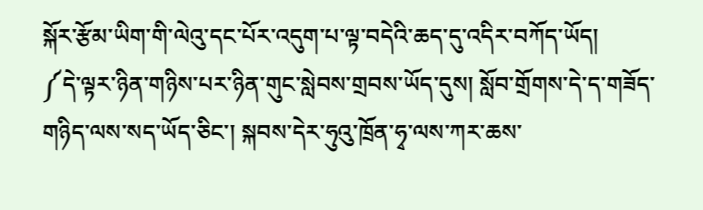སྐོར་རྩོམ་ཡིག་གི་ལེའུ་དང་པོར་འདུག་པ་ལྟ་བདེའི་ཆད་དུ་འདིར་བཀོད་ཡོད།
༼དེ་ལྟར་ཉིན་གཉིས་པར་ཉིན་གུང་སླེབས་གྲབས་ཡོད་དུས། སློབ་གྲོགས་དེ་ད་གཟོད་གཉིད་ལས་སད་ཡོད་ཅིང་། སྐབས་དེར་ཧུའུ་ཁྲོན་ཧྭ་ལས་ཀར་ཆས་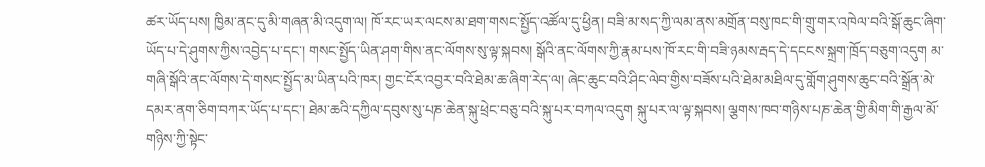ཚར་ཡོད་པས། ཁྱིམ་ནང་དུ་མི་གཞན་མི་འདུག་ལ། ཁོ་རང་ཡར་ལངས་མ་ཐག་གསང་སྤྱོད་འཚོལ་དུ་ཕྱིན། བཟི་མ་སད་ཀྱི་ལམ་ནས་མགྲོན་བསུ་ཁང་གི་གྲུ་གར་འཁེལ་བའི་སྒོ་ཆུང་ཞིག་ཡོད་པ་དེ་ཤུགས་ཀྱིས་འབྱེད་པ་དང་། གསང་སྤྱོད་ཡིན་ཤག་གིས་ནང་ལོགས་སུ་ལྟ་སྐབས། སྒོའི་ནང་ལོགས་ཀྱི་རྣམ་པས་ཁོ་རང་གི་བཟི་ཉམས་རྦད་དེ་དངངས་སྐྲག་ཁྲོད་བཅུག་འདུག མ་གཞི་སྒོའི་ནང་ལོགས་དེ་གསང་སྤྱོད་མ་ཡིན་པའི་ཁར། གྱང་ངོར་འབྱར་བའི་ཐེམ་ཆ་ཞིག་རེད་ལ། ཞེང་ཆུང་བའི་ཤིང་ལེབ་གྱིས་བཟོས་པའི་ཐེམ་མཐིལ་དུ་གློག་ཤུགས་ཆུང་བའི་སྒྲོན་མེ་དམར་ནག་ཅིག་བཀར་ཡོད་པ་དང་། ཐེམ་ཆའི་དཀྱིལ་དབུས་སུ་པཎ་ཆེན་སྐུ་ཕྲེང་བཅུ་བའི་སྐུ་པར་བཀལ་འདུག སྐུ་པར་ལ་ལྟ་སྐབས། ལྕགས་ཁབ་གཉིས་པཎ་ཆེན་གྱི་མིག་གི་རྒྱལ་མོ་གཉིས་ཀྱི་སྟེང་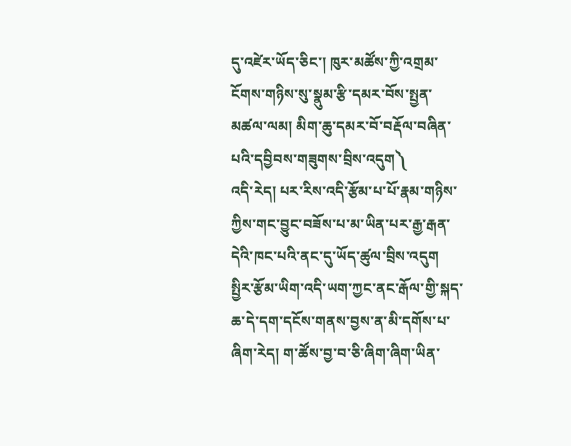དུ་འཛེར་ཡོད་ཅིང་། ཁུར་མཚོས་ཀྱི་འགྲམ་ངོགས་གཉིས་སུ་སྣུམ་རྩི་དམར་བོས་སྤྱན་མཚལ་ལམ། མིག་ཆུ་དམར་བོ་བརྡོལ་བཞིན་པའི་དབྱིབས་གཟུགས་བྲིས་འདུག༽
འདི་རེད། པར་རིས་འདི་རྩོམ་པ་པོ་རྣམ་གཉིས་ཀྱིས་གང་བྱུང་བཟོས་པ་མ་ཡིན་པར་རྒྱ་རྒན་དེའི་ཁང་པའི་ནང་དུ་ཡོད་ཚུལ་བྲིས་འདུག
སྤྱིར་རྩོམ་ཡིག་འདི་ཡག་ཀྱང་ནང་རྒོལ་གྱི་སྐད་ཆ་དེ་དག་དངོས་གནས་བྱས་ན་མི་དགོས་པ་ཞིག་རེད། ག་ཚོས་བྱ་བ་ཅི་ཞིག་ཞིག་ཡིན་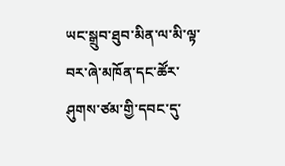ཡང་སྒྲུབ་ཐུབ་མིན་ལ་མི་ལྟ་བར་ཞེ་མཁོན་དང་ཚོར་ཤུགས་ཙམ་གྱི་དབང་དུ་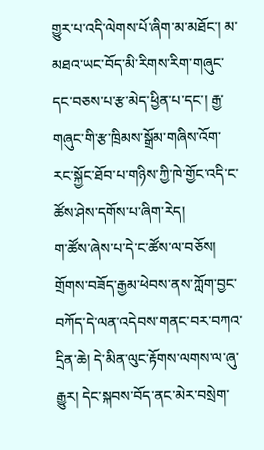གྱུར་པ་འདི་ལེགས་པོ་ཞིག་མ་མཐོང་། མ་མཐའ་ཡང་བོད་མི་རིགས་རིག་གཞུང་དང་བཅས་པ་རྩ་མེད་ཕྱིན་པ་དང་། རྒྱ་གཞུང་གི་རྩ་ཁྲིམས་སྒྲོམ་གཞིས་འོག་རང་སྐྱོང་ཐོབ་པ་གཉིས་ཀྱི་ཁེ་གྱོང་འདི་ང་ཚོས་ཤེས་དགོས་པ་ཞིག་རེད།
ག་ཚོས་ཞེས་པ་དེ་ང་ཚོས་ལ་བཅོས།
གྲོགས་བཟོད་རྒྱམ་ཕེབས་ནས་ཀློག་བྱང་བཀོད་དེ་ལན་འདེབས་གནང་བར་བཀའ་དྲིན་ཆེ། དེ་མིན་ལུང་རྟོགས་ལགས་ལ་ཞུ་རྒྱུར། དེང་སྐབས་བོད་ནང་མེར་བསྲེག་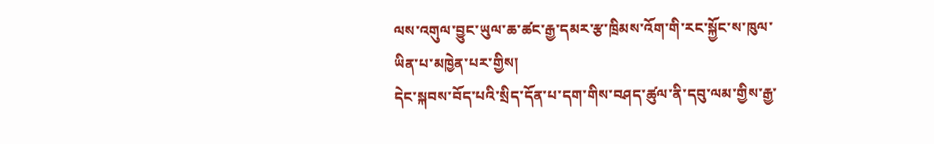ལས་འགུལ་བྱུང་ཡུལ་ཆ་ཚང་རྒྱ་དམར་རྩ་ཁྲིམས་འོག་གི་རང་སྐྱོང་ས་ཁུལ་ཡིན་པ་མཁྱེན་པར་གྱིས།
དེང་སྐབས་བོད་པའི་སྲིད་དོན་པ་དག་གིས་བཤད་ཚུལ་ནི་དབུ་ལམ་གྱིས་རྒྱ་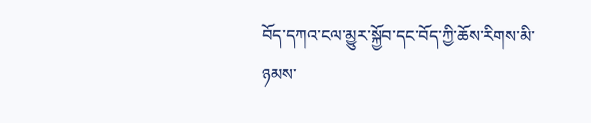བོད་དཀའ་ངལ་མྱུར་སྐྱོབ་དང་བོད་ཀྱི་ཆོས་རིགས་མི་ཉམས་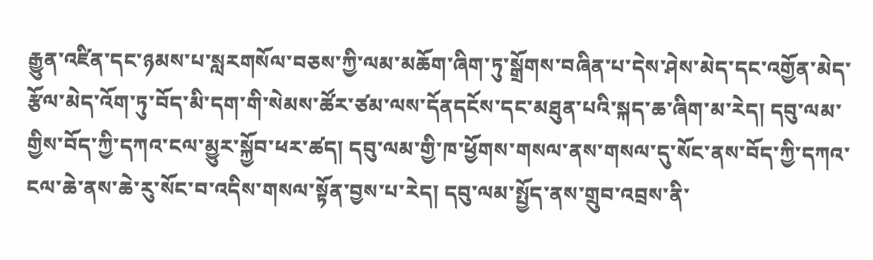རྒྱུན་འཛིན་དང་ཉམས་པ་སླརགསོལ་བཅས་ཀྱི་ལམ་མཆོག་ཞིག་ཏུ་སྒྲོགས་བཞིན་པ་དེས་ཤེས་མེད་དང་འགྱོན་མེད་རྩོལ་མེད་འོག་ཏུ་བོད་མི་དག་གི་སེམས་ཚོར་ཙམ་ལས་དོནདངོས་དང་མཐུན་པའི་སྐད་ཆ་ཞིག་མ་རེད། དབུ་ལམ་གྱིས་བོད་ཀྱི་དཀའ་ངལ་མྱུར་སྐྱོབ་ཕར་ཚད། དབུ་ལམ་གྱི་ཁ་ཕྱོགས་གསལ་ནས་གསལ་དུ་སོང་ནས་བོད་ཀྱི་དཀའ་ངལ་ཆེ་ནས་ཆེ་རུ་སོང་བ་འདིས་གསལ་སྟོན་བྱས་པ་རེད། དབུ་ལམ་སྤྱོད་ནས་གྲུབ་འབྲས་ནི་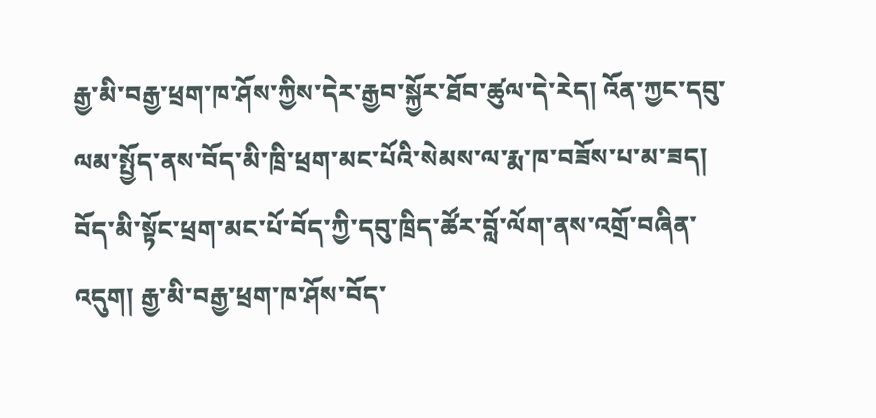རྒྱ་མི་བརྒྱ་ཕྲག་ཁ་ཤོས་ཀྱིས་དེར་རྒྱབ་སྐྱོར་ཐོབ་ཚུལ་དེ་རེད། འོན་ཀྱང་དབུ་ལམ་སྤྱོད་ནས་བོད་མི་ཁྲི་ཕྲག་མང་པོའི་སེམས་ལ་རྨ་ཁ་བཟོས་པ་མ་ཟད། བོད་མི་སྟོང་ཕྲག་མང་པོ་བོད་ཀྱི་དབུ་ཁྲིད་ཚོར་བློ་ལོག་ནས་འགྲོ་བཞིན་འདུག། རྒྱ་མི་བརྒྱ་ཕྲག་ཁ་ཤོས་བོད་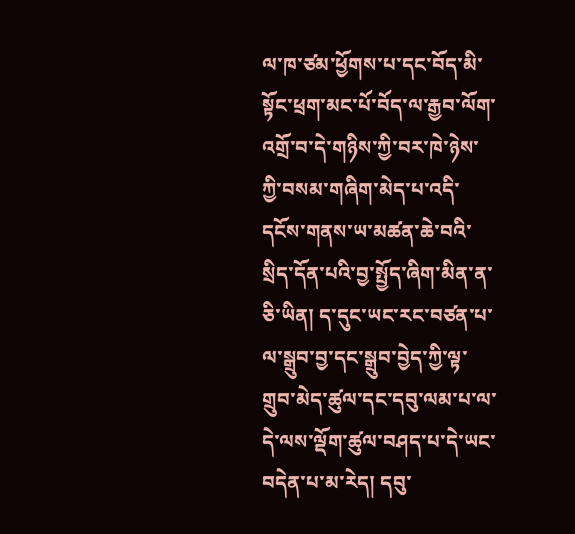ལ་ཁ་ཙམ་ཕྱོགས་པ་དང་བོད་མི་སྟོང་ཕྲག་མང་པོ་བོད་ལ་རྒྱབ་ལོག་འགྲོ་བ་དེ་གཉིས་ཀྱི་བར་ཁེ་ཉེས་ཀྱི་བསམ་གཞིག་མེད་པ་འདི་དངོས་གནས་ཡ་མཚན་ཆེ་བའི་སྲིད་དོན་པའི་བྱ་སྤྱོད་ཞིག་མིན་ན་ཅི་ཡིན། ད་དུང་ཡང་རང་བཙན་པ་ལ་སྒྲུབ་བྱ་དང་སྒྲུབ་བྱེད་ཀྱི་ལྟ་གྲུབ་མེད་ཚུལ་དང་དབུ་ལམ་པ་ལ་དེ་ལས་ལྡོག་ཚུལ་བཤད་པ་དེ་ཡང་བདེན་པ་མ་རེད། དབུ་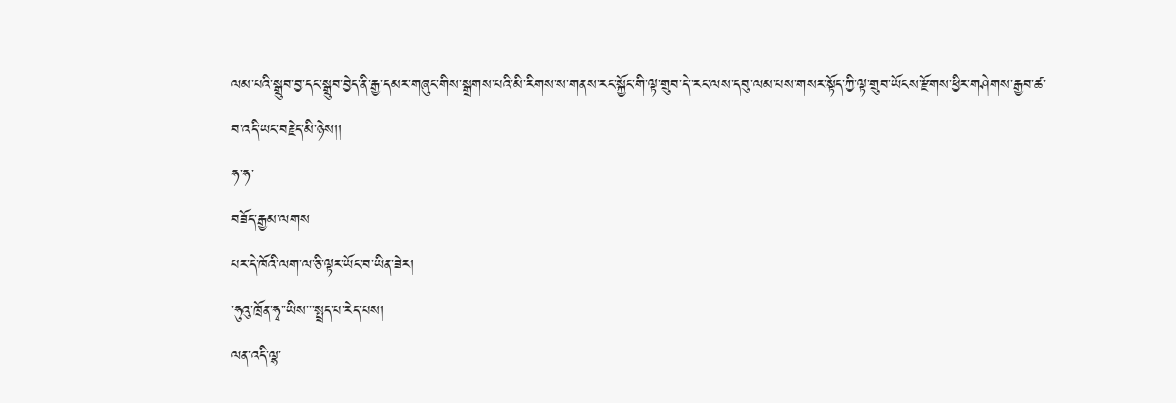ལམ་པའི་སྒྲུབ་བྱ་དང་སྒྲུབ་བྱེད་ནི་རྒྱ་དམར་གཞུང་གིས་སྒྲགས་པའི་མི་རིགས་ས་གནས་རང་སྐྱོང་གི་ལྟ་གྲུབ་དེ་་རང་ལས་དབུ་ལམ་པས་གསར་སྟོད་ཀྱི་ལྟ་གྲུབ་ཡོངས་རྫོགས་ཕྱིར་གཤེགས་རྒྱབ་ཚ་བ་འདི་ཡང་བརྗེད་མི་ཉེས།།
ཧ་ཧ་
བཟོད་རྒྱམ་ལགས
པར་དེ་ཁོའི་ལག་ལ་ཅི་ལྟར་ཡོང་བ་ཡིན་ཟེར།
་ཧུའུ་ཁྲོན་ཧྭ་་ཡིས་་་སྤྲད་པ་རེད་པས།
ལན་འདི་ལྷ་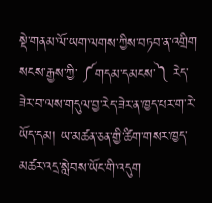སྡེ་གནམ་ལོ་ཡག་ལགས་ཀྱིས་བཏབ་ན་འགྲིག
སངས་རྒྱས་ཀྱི་ ༼གདམ་དམངས་༽ རེད་ཟེར་བ་ལས་གདུལ་བྱ་རེད་ཟེར་ན་ཁྱད་པར་ག་རེ་ཡོད་དམ། ཡ་མཚན་ཅན་གྱི་ཚིག་གསར་ཁྱད་མཚར་འདྲ་སླེབས་ཡོང་གི་འདུག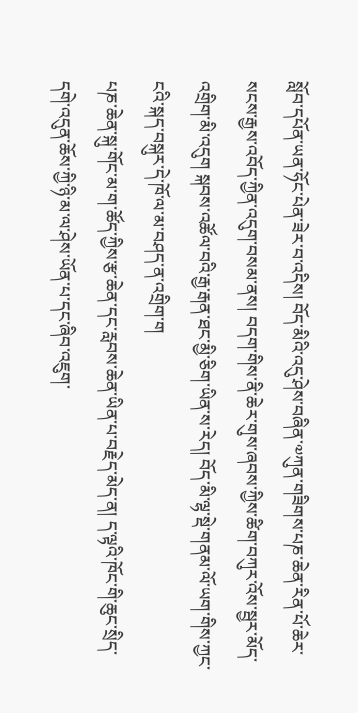སློབ་དཔོན་ཡན་ཧོང་པེན་ཟེར་བ་འདིས། བོད་མིའི་འདུ་ཤེས་བཞིན་༧ཀུན་གཟིགས་པཎ་ཆེན་རིན་པོ་ཆེར་སངས་རྒྱས་འབོད་ཀྱིན་འདུག་བསམ་ནས། བདག་གིས་ནི་ཆེར་གུས་ཞབས་ཀྱིས་ཚིག་བཀུར་འོས་སྦྱར་མོད་འགྲིག་མི་འདུག སྐབས་འཚོལ་བའི་རྒྱ་རྒན་ཐང་མྱི་ཅིག་ཡིན་ས་རེད། བོད་མི་ལྷ་སྡེ་གནམ་ལོ་ཡག་གིས་ཀྱང་ངའི་སྐད་བསྐུར་དེ་ཁོ་ལ་མ་བཤད་ན་འགྲིག་ག
པཎ་ཆེན་སྐུ་གོང་མ་ག་ཚོད་ཀྱིས་རྩ་ཆེན་དང་རླབས་ཆེན་ཡིན་པ་བརྗེད་མེད་ན། ད་ལྟའི་ཁོང་གི་ཆུང་སྲིད་དགེ་འདུན་ཆོས་ཀྱི་ཉི་མ་ལ་ཤེས་ཡོན་པ་དང་ཞིབ་འཇུག་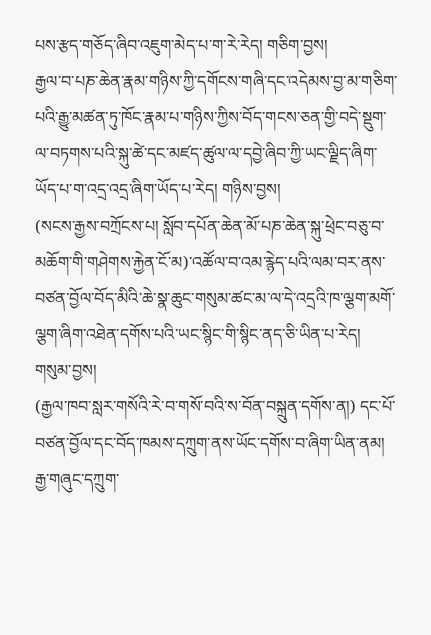པས་རྩད་གཅོད་ཞིབ་འཇུག་མེད་པ་ག་རེ་རེད། གཅིག་བྱས།
རྒྱལ་བ་པཎ་ཆེན་རྣམ་གཉིས་ཀྱི་དགོངས་གཞི་དང་འདེམས་བྱ་མ་གཅིག་པའི་རྒྱུ་མཚན་ཏུ་ཁོང་རྣམ་པ་གཉིས་ཀྱིས་བོད་གངས་ཅན་གྱི་བདེ་སྡུག་ལ་བཏགས་པའི་སྐུ་ཚེ་དང་མཛད་ཚུལ་ལ་དབྱེ་ཞིབ་ཀྱི་ཡང་ལྗིད་ཞིག་ཡོད་པ་ག་འདྲ་འདྲ་ཞིག་ཡོད་པ་རེད། གཉིས་བྱས།
(སངས་རྒྱས་བཀྲོངས་པ། སློབ་དཔོན་ཆེན་མོ་པཎ་ཆེན་སྐུ་ཕྲེང་བཅུ་བ་མཆོག་གི་གཤེགས་རྐྱེན་ངོ་མ)་འཚོལ་བ་འམ་རྙེད་པའི་ལམ་བར་ནས་བཙན་བྱོལ་བོད་མིའི་ཆེ་སྣ་ཆུང་གསུམ་ཚང་མ་ལ་དེ་འདྲའི་ཁ་ལྕག་མགོ་ལྕག་ཞིག་འཐེན་དགོས་པའི་ཡང་སྙིང་གི་སྙིང་ནད་ཅི་ཡིན་པ་རེད། གསུམ་བྱས།
(རྒྱལ་ཁབ་སླར་གསོའི་རེ་བ་གསོ་བའི་ས་བོན་བསྐྲུན་དགོས་ན།) དང་པོ་བཙན་བྱོལ་དང་བོད་ཁམས་དཀྲུག་ནས་ཡོང་དགོས་བ་ཞིག་ཡིན་ནམ། རྒྱ་གཞུང་དཀྲུག་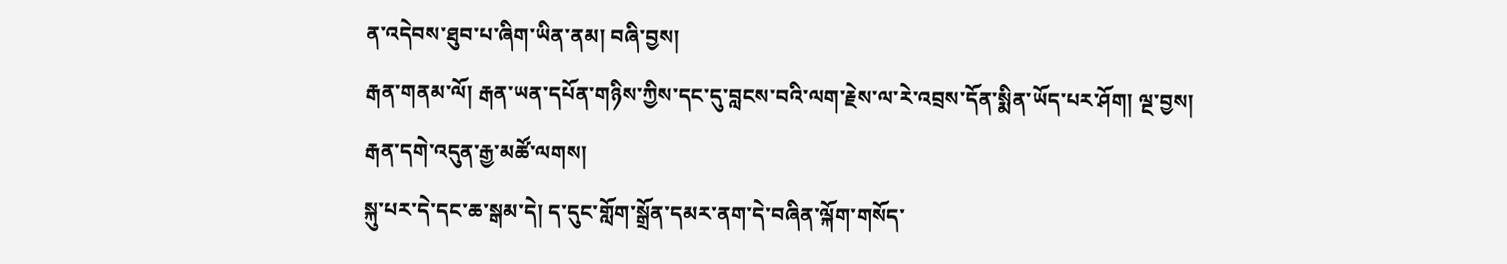ན་འདེབས་ཐུབ་པ་ཞིག་ཡིན་ནམ། བཞི་བྱས།
རྒན་གནམ་ལོ། རྒན་ཡན་དཔོན་གཉིས་ཀྱིས་དང་དུ་བླངས་བའི་ལག་རྗེས་ལ་རེ་འབྲས་དོན་སྨིན་ཡོད་པར་ཤོག། ལྔ་བྱས།
རྒན་དགེ་འདུན་རྒྱ་མཚོ་ལགས།
སྐུ་པར་དེ་དང་ཆ་སྒམ་དེ། ད་དུང་གློག་སྒྲོན་དམར་ནག་དེ་བཞིན་ལྐོག་གསོད་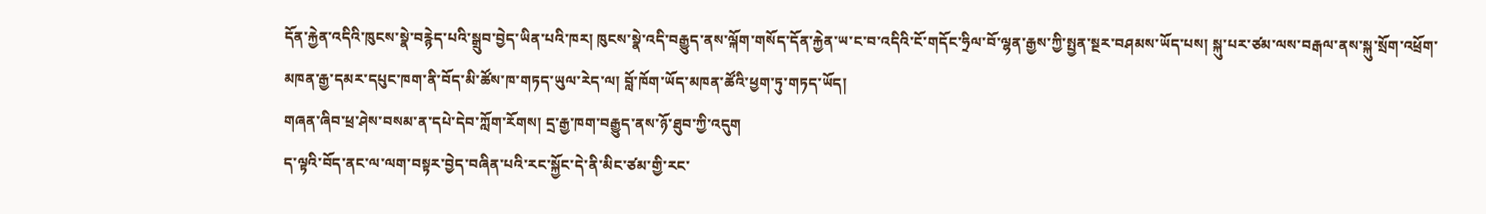དོན་རྐྱེན་འདིའི་ཁུངས་སྣེ་བརྙེད་པའི་སྒྲུབ་བྱེད་ཡིན་པའི་ཁར། ཁུངས་སྣེ་འདི་བརྒྱུད་ནས་ལྐོག་གསོད་དོན་རྐྱེན་ཡ་ང་བ་འདིའི་ངོ་གདོང་ཧྲིལ་བོ་ལྷན་རྒྱས་ཀྱི་སྤྱན་སྔར་བཤམས་ཡོད་པས། སྐུ་པར་ཙམ་ལས་བརྒལ་ནས་སྐུ་སྲོག་འཕྲོག་མཁན་རྒྱ་དམར་དཔུང་ཁག་ནི་བོད་མི་ཚོས་ཁ་གཏད་ཡུལ་རེད་ལ། བློ་ཁོག་ཡོད་མཁན་ཚོའི་ཕྱག་ཏུ་གཏད་ཡོད།
གཞན་ཞིབ་ཕྲ་ཤེས་བསམ་ན་དཔེ་དེབ་ཀློག་རོགས། དྲ་རྒྱ་ཁག་བརྒྱུད་ནས་ཉོ་ཐུབ་ཀྱི་འདུག
ད་ལྟའི་བོད་ནང་ལ་ལག་བསྟར་བྱེད་བཞིན་པའི་རང་སྐྱོང་དེ་ནི་མིང་ཙམ་གྱི་རང་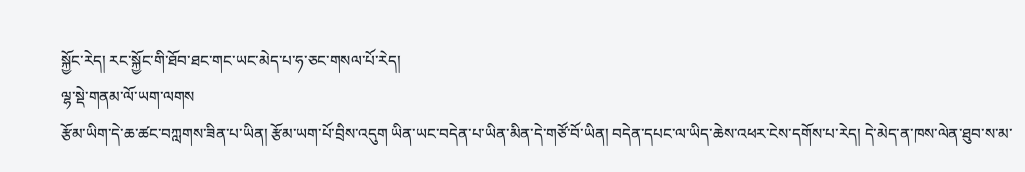སྐྱོང་རེད། རང་སྐྱོང་གི་ཐོབ་ཐང་གང་ཡང་མེད་པ་ཧ་ཅང་གསལ་པོ་རེད།
ལྷ་སྡེ་གནམ་ལོ་ཡག་ལགས
རྩོམ་ཡིག་དེ་ཆ་ཚང་བཀླགས་ཟིན་པ་ཡིན། རྩོམ་ཡག་པོ་བྲིས་འདུག ཡིན་ཡང་བདེན་པ་ཡིན་མིན་དེ་གཙོ་བོ་ཡིན། བདེན་དཔང་ལ་ཡིད་ཆེས་འཕར་ངེས་དགོས་པ་རེད། དེ་མེད་ན་ཁས་ལེན་ཐུབ་ས་མ་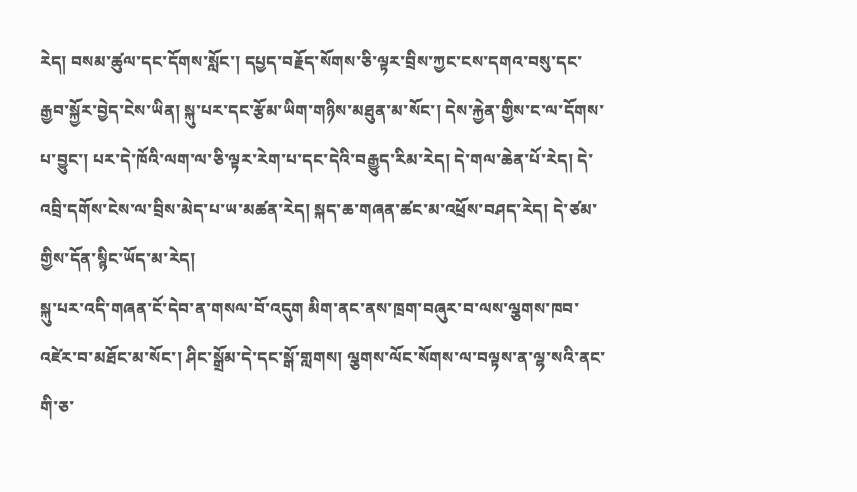རེད། བསམ་ཚུལ་དང་དོགས་སློང་། དཔྱད་བརྗོད་སོགས་ཅི་ལྟར་བྲིས་ཀྱང་ངས་དགའ་བསུ་དང་རྒྱབ་སྐྱོར་བྱེད་ངེས་ཡིན། སྐུ་པར་དང་རྩོམ་ཡིག་གཉིས་མཐུན་མ་སོང་། དེས་རྐྱེན་གྱིས་ང་ལ་དོགས་པ་བྱུང་། པར་དེ་ཁོའི་ལག་ལ་ཅི་ལྟར་རེག་པ་དང་དེའི་བརྒྱུད་རིམ་རེད། དེ་གལ་ཆེན་པོ་རེད། དེ་འབྲི་དགོས་ངེས་ལ་བྲིས་མེད་པ་ཡ་མཚན་རེད། སྐད་ཆ་གཞན་ཚང་མ་འཕྲོས་བཤད་རེད། དེ་ཙམ་གྱིས་དོན་སྙིང་ཡོད་མ་རེད།
སྐུ་པར་འདི་གཞན་ངོ་དེབ་ན་གསལ་བོ་འདུག མིག་ནང་ནས་ཁྲག་བཞུར་བ་ལས་ལྕགས་ཁབ་འཛེར་བ་མཐོང་མ་སོང་། ཤིང་སྒྲོམ་དེ་དང་སྒོ་གླགས། ལྕགས་ལོང་སོགས་ལ་བལྟས་ན་ལྷ་སའི་ནང་གི་ཅ་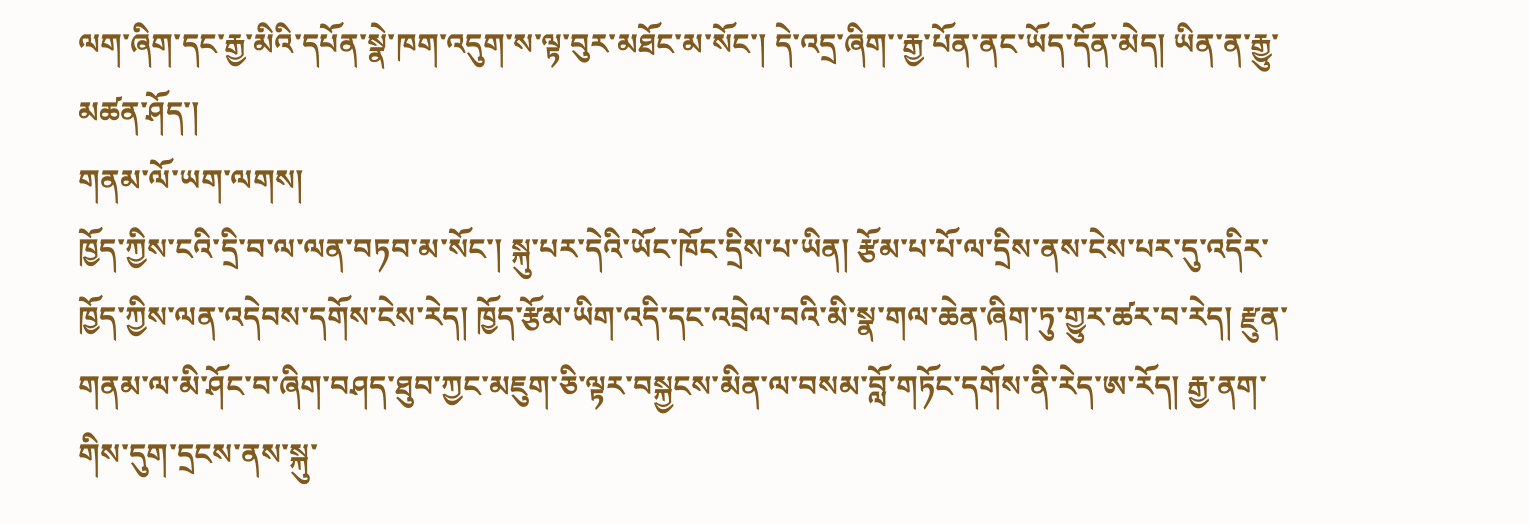ལག་ཞིག་དང་རྒྱ་མིའི་དཔོན་སྣེ་ཁག་འདུག་ས་ལྟ་བུར་མཐོང་མ་སོང་། དེ་འདྲ་ཞིག་་རྒྱ་པོན་ནང་ཡོད་དོན་མེད། ཡིན་ན་རྒྱུ་མཚན་ཤོད་།
གནམ་ལོ་ཡག་ལགས།
ཁྱོད་ཀྱིས་ངའི་དྲི་བ་ལ་ལན་བཏབ་མ་སོང་། སྐུ་པར་དེའི་ཡོང་ཁོང་དྲིས་པ་ཡིན། རྩོམ་པ་པོ་ལ་དྲིས་ནས་ངེས་པར་དུ་འདིར་ཁྱོད་ཀྱིས་ལན་འདེབས་དགོས་ངེས་རེད། ཁྱོད་རྩོམ་ཡིག་འདི་དང་འབྲེལ་བའི་མི་སྣ་གལ་ཆེན་ཞིག་ཏུ་གྱུར་ཚར་བ་རེད། རྫུན་གནམ་ལ་མི་ཤོང་བ་ཞིག་བཤད་ཐུབ་ཀྱང་མཇུག་ཅི་ལྟར་བསྐྱངས་མིན་ལ་བསམ་བློ་གཏོང་དགོས་ནི་རེད་ཨ་རོད། རྒྱ་ནག་གིས་དུག་དྲངས་ནས་སྐུ་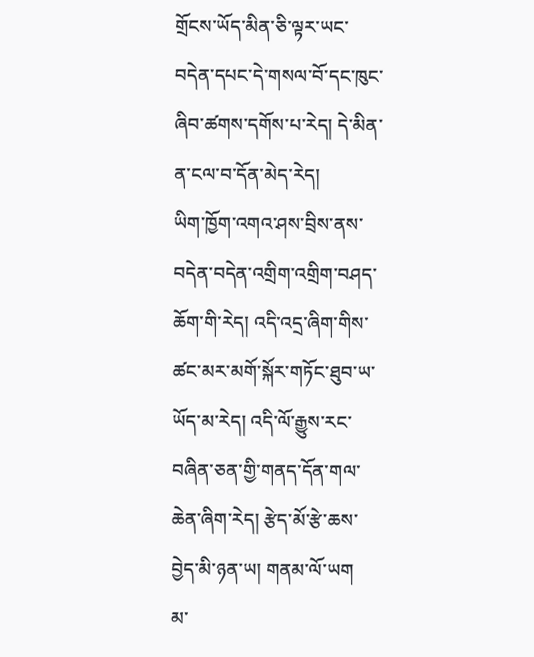གྲོངས་ཡོད་མིན་ཅི་ལྟར་ཡང་བདེན་དཔང་དེ་གསལ་བོ་དང་ཁུང་ཞིབ་ཚགས་དགོས་པ་རེད། དེ་མིན་ན་ངལ་བ་དོན་མེད་རེད།
ཡིག་ཁྱོག་འགའ་ཤས་བྲིས་ནས་བདེན་བདེན་འགྲིག་འགྲིག་བཤད་ཆོག་གི་རེད། འདི་འདྲ་ཞིག་གིས་ཚང་མར་མགོ་སྐོར་གཏོང་ཐུབ་ཡ་ཡོད་མ་རེད། འདི་ལོ་རྒྱུས་རང་བཞིན་ཅན་གྱི་གནད་དོན་གལ་ཆེན་ཞིག་རེད། རྩེད་མོ་རྩེ་ཆས་བྱེད་མི་ཉན་ཡ། གནམ་ལོ་ཡག
མ་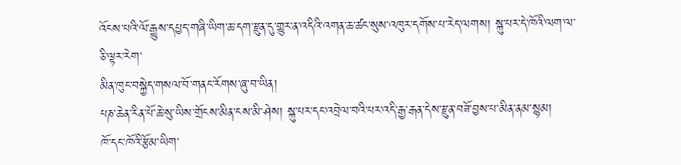འོངས་པའི་ལོ་རྒྱུས་དཔྱད་གཞི་ཡིག་ཆ་དག་རྫུན་དུ་གྱུར་ན་འདིའི་འགན་ཆ་ཚང་སུས་འཁུར་དགོས་པ་རེད་ལགས། སྐུ་པར་དེ་ཁོའི་ལག་ལ་ཅི་ལྟར་རེག་
མིན་ཁུང་བསྐྱེད་གསལ་བོ་གནང་རོགས་ཞུ་བ་ཡིན།
པཎ་ཆེན་རིན་པོ་ཆེ་སུ་ཡིས་གྲོངས་མིན་ངས་མི་ཤེས། སྐུ་པར་དང་འབྲེལ་བའི་པར་འདི་རྒྱ་རྒན་དེས་རྫུན་བཟོ་བྱས་པ་མིན་ནམ་སྙམ།
ཁོ་དང་ཁོའི་རྩོམ་ཡིག་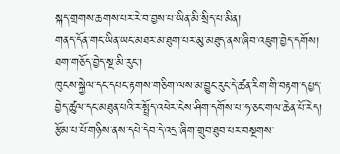སྐད་གྲགས་ཆགས་པར་རེ་བ་བྱས་པ་ཡིན་མི་སྲིད་པ་མིན།
གནད་དོན་གང་ཡིན་ཡང་མཐར་མ་ཐུག་པར་མུ་མཐུད་ནས་ཞིབ་འཇུག་བྱེད་དགོས། ཐག་གཅོད་བྱེད་སྔ་མི་རུང་།
ཁུངས་སྐྱེལ་དང་དཔང་རྟགས་གཅིག་ལས་མ་བྱུང་རུང་དེ་ཚན་རིག་གི་བརྟག་དཔྱད་བྱེད་ཚུལ་དང་མཐུན་པའི་ར་སྤྲོད་འཕེར་ངེས་ཤིག་དགོས་པ་ཧ་ཅང་གལ་ཆེན་པོ་རེད།
རྩོམ་པ་པོ་གཉིས་ནས་དཔེ་དེབ་དེ་འདྲ་ཞིག་གྲུབ་ཐུབ་པར་བསྔགས་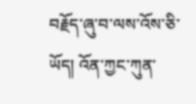བརྗོད་ཞུ་བ་ལས་འོས་ཅི་ཡོད། འོན་ཀྱང་ཀུན་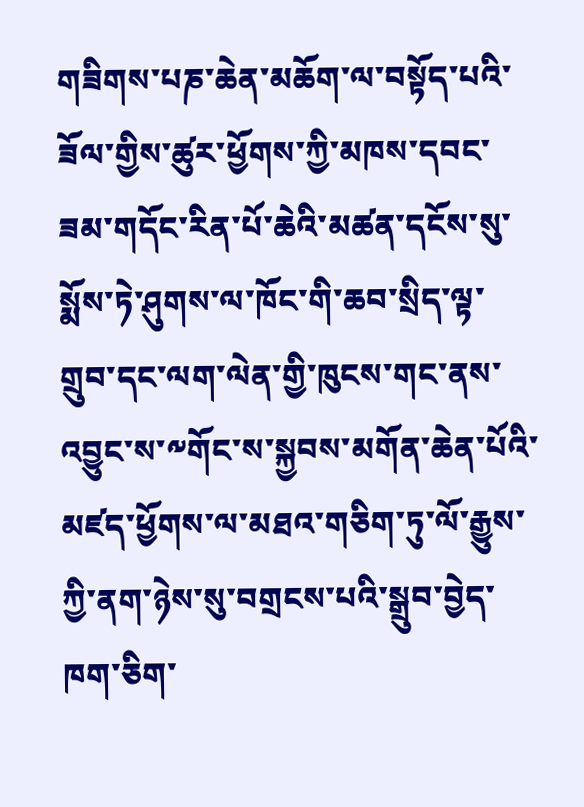གཟིགས་པཎ་ཆེན་མཆོག་ལ་བསྟོད་པའི་ཟོལ་གྱིས་ཚུར་ཕྱོགས་ཀྱི་མཁས་དབང་ཟམ་གདོང་རིན་པོ་ཆེའི་མཚན་དངོས་སུ་སྨོས་ཏེ་ཤུགས་ལ་ཁོང་གི་ཆབ་སྲིད་ལྟ་གྲུབ་དང་ལག་ལེན་གྱི་ཁུངས་གང་ནས་འབྱུང་ས་༸གོང་ས་སྐྱབས་མགོན་ཆེན་པོའི་མཛད་ཕྱོགས་ལ་མཐའ་གཅིག་ཏུ་ལོ་རྒྱུས་ཀྱི་ནག་ཉེས་སུ་བགྲངས་པའི་སྒྲུབ་བྱེད་ཁག་ཅིག་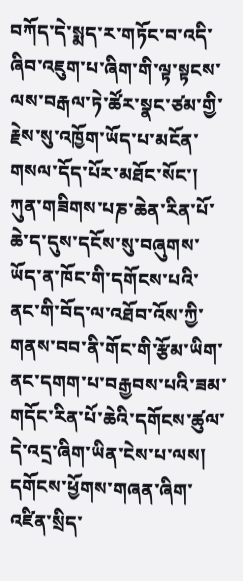བཀོད་དེ་སྨད་ར་གཏོང་བ་འདི་ཞིབ་འཇུག་པ་ཞིག་གི་ལྟ་སྟངས་ལས་བརྒལ་ཏེ་ཚོར་སྣང་ཙམ་གྱི་རྗེས་སུ་འཁྱོག་ཡོད་པ་མངོན་གསལ་དོད་པོར་མཐོང་སོང་།
ཀུན་གཟིགས་པཎ་ཆེན་རིན་པོ་ཆེ་ད་དུས་དངོས་སུ་བཞུགས་ཡོད་ན་ཁོང་གི་དགོངས་པའི་ནང་གི་བོད་ལ་འཐོབ་འོས་ཀྱི་གནས་བབ་ནི་གོང་གི་རྩོམ་ཡིག་ནང་དགག་པ་བརྒྱབས་པའི་ཟམ་གདོང་རིན་པོ་ཆེའི་དགོངས་ཚུལ་དེ་འདྲ་ཞིག་ཡིན་ངེས་པ་ལས། དགོངས་ཕྱོགས་གཞན་ཞིག་འཛིན་སྲིད་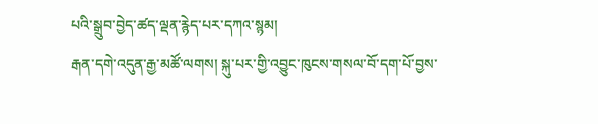པའི་སྒྲུབ་བྱེད་ཚད་ལྡན་རྙེད་པར་དཀའ་སྙམ།
རྒན་དགེ་འདུན་རྒྱ་མཚོ་ལགས། སྐུ་པར་གྱི་འབྱུང་ཁུངས་གསལ་བོ་དག་པོ་བྱས་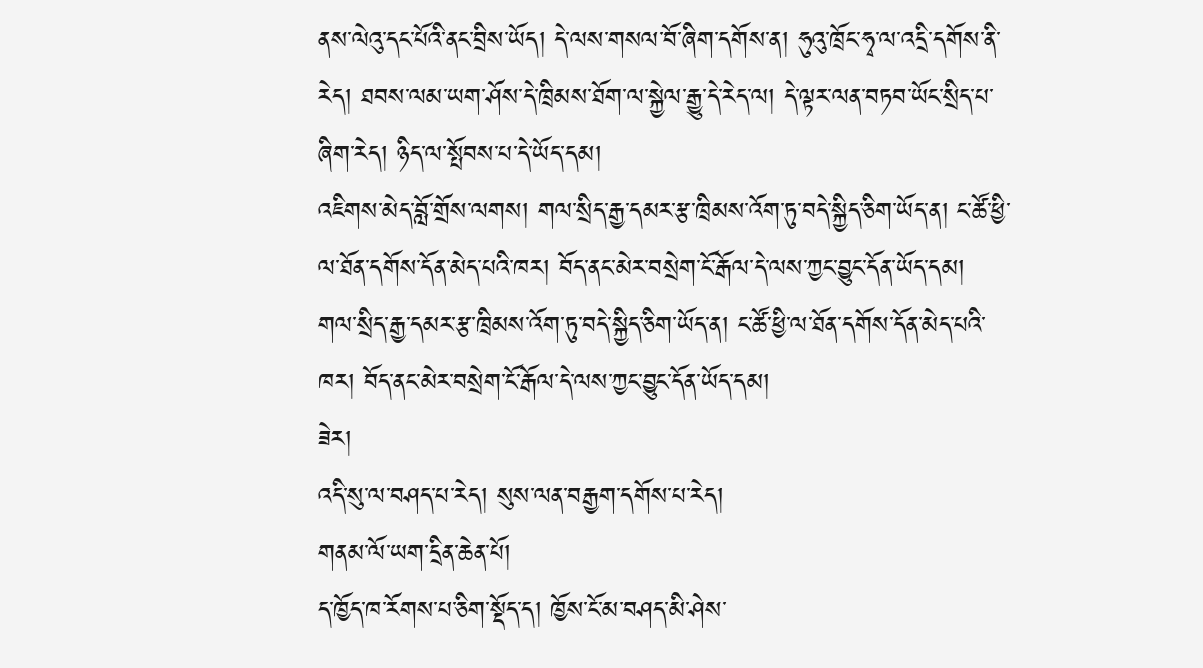ནས་ལེའུ་དང་པོའི་ནང་བྲིས་ཡོད། དེ་ལས་གསལ་བོ་ཞིག་དགོས་ན། ཧུའུ་ཁྲོང་ཧྭ་ལ་འདྲི་དགོས་ནི་རེད། ཐབས་ལམ་ཡག་ཤོས་དེ་ཁྲིམས་ཐོག་ལ་སྐྱེལ་རྒྱུ་དེ་རེད་ལ། དེ་ལྟར་ལན་བཏབ་ཡོང་སྲིད་པ་ཞིག་རེད། ཉིད་ལ་སྤོབས་པ་དེ་ཡོད་དམ།
འཇིགས་མེད་བློ་གྲོས་ལགས། གལ་སྲིད་རྒྱ་དམར་རྩ་ཁྲིམས་འོག་ཏུ་བདེ་སྐྱིད་ཅིག་ཡོད་ན། ང་ཚོ་ཕྱི་ལ་ཐོན་དགོས་དོན་མེད་པའི་ཁར། བོད་ནང་མེར་བསྲེག་ངོ་རྒོལ་དེ་ལས་ཀྱང་བྱུང་དོན་ཡོད་དམ།
གལ་སྲིད་རྒྱ་དམར་རྩ་ཁྲིམས་འོག་ཏུ་བདེ་སྐྱིད་ཅིག་ཡོད་ན། ང་ཚོ་ཕྱི་ལ་ཐོན་དགོས་དོན་མེད་པའི་ཁར། བོད་ནང་མེར་བསྲེག་ངོ་རྒོལ་དེ་ལས་ཀྱང་བྱུང་དོན་ཡོད་དམ།
ཟེར།
འདི་སུ་ལ་བཤད་པ་རེད། སུས་ལན་བརྒྱག་དགོས་པ་རེད།
གནམ་ལོ་ཡག་དྲིན་ཆེན་པོ།
ད་ཁྱོད་ཁ་རོགས་པ་ཅིག་སྡོད་ད། ཁྱོས་ངོ་མ་བཤད་མི་ཤེས་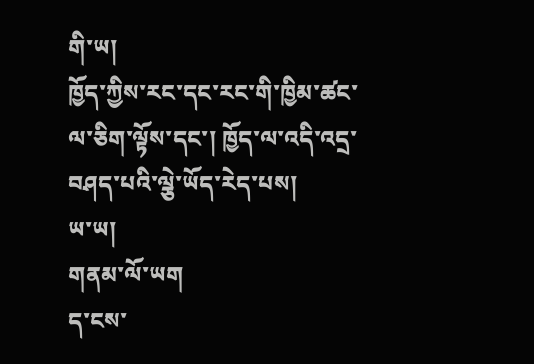གི་ཡ།
ཁྱོད་ཀྱིས་རང་དང་རང་གི་ཁྱིམ་ཚང་ལ་ཅིག་ལྟོས་དང་། ཁྱོད་ལ་འདི་འདྲ་བཤད་པའི་ལྕེ་ཡོད་རེད་པས།
ཡ་ཡ།
གནམ་ལོ་ཡག
ད་ངས་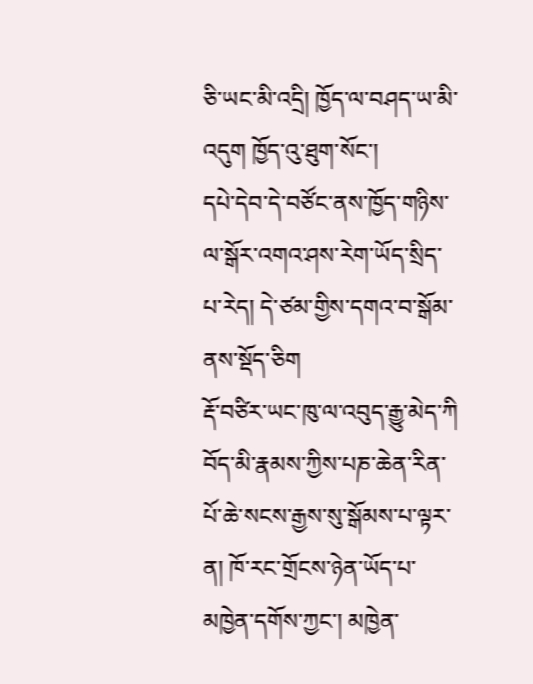ཅི་ཡང་མི་འདྲི། ཁྱོད་ལ་བཤད་ཡ་མི་འདུག ཁྱོད་འུ་ཐུག་སོང་།
དཔེ་དེབ་དེ་བཙོང་ནས་ཁྱོད་གཉིས་ལ་སྒོར་འགའ་ཤས་རེག་ཡོད་སྲིད་པ་རེད། དེ་ཙམ་གྱིས་དགའ་བ་སྒོམ་ནས་སྡོད་ཅིག
རྡོ་བཙིར་ཡང་ཁུ་ལ་འབུད་རྒྱུ་མེད་ཀི
བོད་མི་རྣམས་ཀྱིས་པཎ་ཆེན་རིན་པོ་ཆེ་སངས་རྒྱས་སུ་སྒོམས་པ་ལྟར་ན། ཁོ་རང་གྲོངས་ཉེན་ཡོད་པ་མཁྱེན་དགོས་ཀྱང་། མཁྱེན་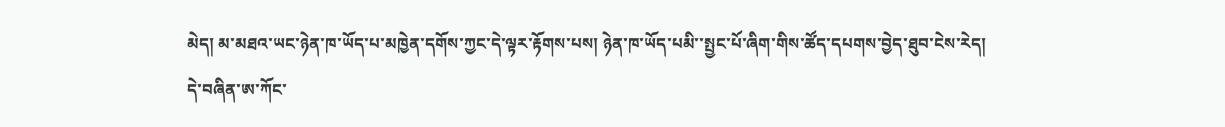མེད། མ་མཐའ་ཡང་ཉེན་ཁ་ཡོད་པ་མཁྱེན་དགོས་ཀྱང་དེ་ལྟར་རྟོགས་པས། ཉེན་ཁ་ཡོད་པམི་་སྤྱང་པོ་ཞིག་གིས་ཚོད་དཔགས་བྱེད་ཐུབ་ངེས་རེད།
དེ་བཞིན་ཨ་ཀོང་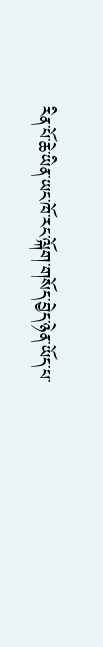རིན་པོ་ཆེ་ཡིན་ཡང་ཁོ་རང་ལྐོག་གསོད་བྱེད་ཉེན་ཡོད་པ་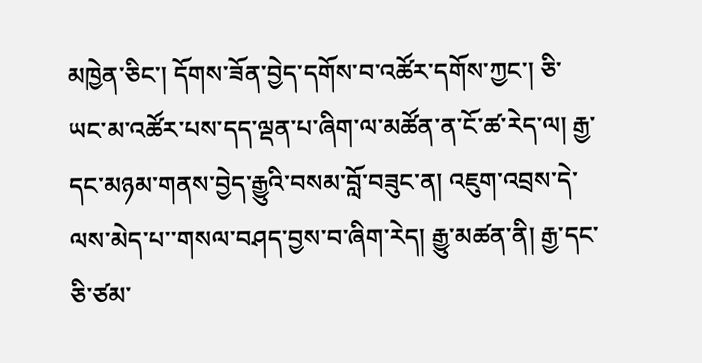མཁྱེན་ཅིང་། དོགས་ཟོན་བྱེད་དགོས་བ་འཚོར་དགོས་ཀྱང་། ཅི་ཡང་མ་འཚོར་པས་དད་ལྡན་པ་ཞིག་ལ་མཚོན་ན་ངོ་ཚ་རེད་ལ། རྒྱ་དང་མཉམ་གནས་བྱེད་རྒྱུའི་བསམ་བློ་བཟུང་ན། འཇུག་འབྲས་དེ་ལས་མེད་པ་་གསལ་བཤད་བྱས་བ་ཞིག་རེད། རྒྱུ་མཚན་ནི། རྒྱ་དང་ཅི་ཙམ་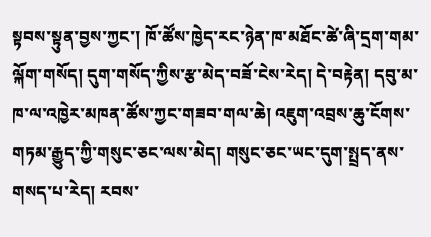སྟབས་སྟུན་བྱས་ཀྱང་། ཁོ་ཚོས་ཁྱེད་རང་ཉེན་ཁ་མཐོང་ཚེ་ཞི་དྲག་གམ་ལྐོག་གསོད། དུག་གསོད་ཀྱིས་རྩ་མེད་བཟོ་ངེས་རེད། དེ་བརྟེན། དབུ་མ་ཁ་ལ་འཁྱེར་མཁན་ཚོས་ཀྱང་གཟབ་གལ་ཆེ། འཇུག་འབྲས་ཆུ་ངོགས་གཏམ་རྒྱུད་ཀྱི་གསུང་ཅང་ལས་མེད། གསུང་ཅང་ཡང་དུག་སྤྲད་ནས་གསད་པ་རེད། རབས་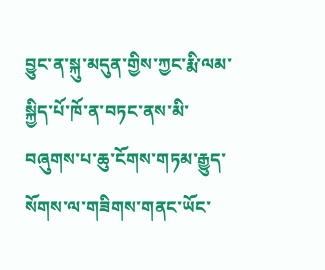བྱུང་ན་སྐུ་མདུན་གྱིས་ཀྱང་རྨི་ལམ་སྐྱིད་པོ་ཁོ་ན་བཏང་ནས་མི་བཞུགས་པ་ཆུ་ངོགས་གཏམ་རྒྱུད་སོགས་ལ་གཟིགས་གནང་ཡོང་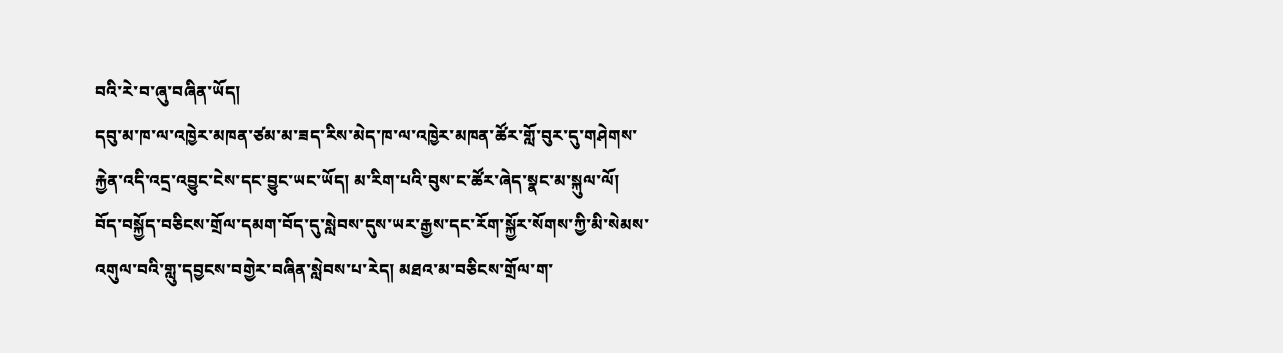བའི་རེ་བ་ཞུ་བཞིན་ཡོད།
དབུ་མ་ཁ་ལ་འཁྱེར་མཁན་ཙམ་མ་ཟད་རིས་མེད་ཁ་ལ་འཁྱེར་མཁན་ཚོར་གློ་བུར་དུ་གཤེགས་རྐྱེན་འདི་འདྲ་འབྱུང་ངེས་དང་བྱུང་ཡང་ཡོད། མ་རིག་པའི་བུས་ང་ཚོར་ཞེད་སྣང་མ་སྐུལ་ལོ།
བོད་བསྐྱོད་བཅིངས་གྲོལ་དམག་བོད་དུ་སླེབས་དུས་ཡར་རྒྱས་དང་རོག་སྐྱོར་སོགས་ཀྱི་མི་སེམས་འགུལ་བའི་གླུ་དབྱངས་བགྱེར་བཞིན་སླེབས་པ་རེད། མཐའ་མ་བཅིངས་གྲོལ་ག་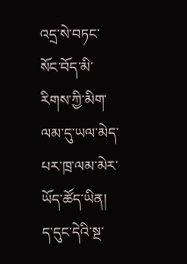འདྲ་སེ་བཏང་སོང་བོད་མི་རིགས་ཀྱི་མིག་ལམ་དུ་ཡལ་མེད་པར་ཁྲ་ལམ་མེར་ཡོད་ཚོད་ཡིན། ད་དུང་དེའི་སྔ་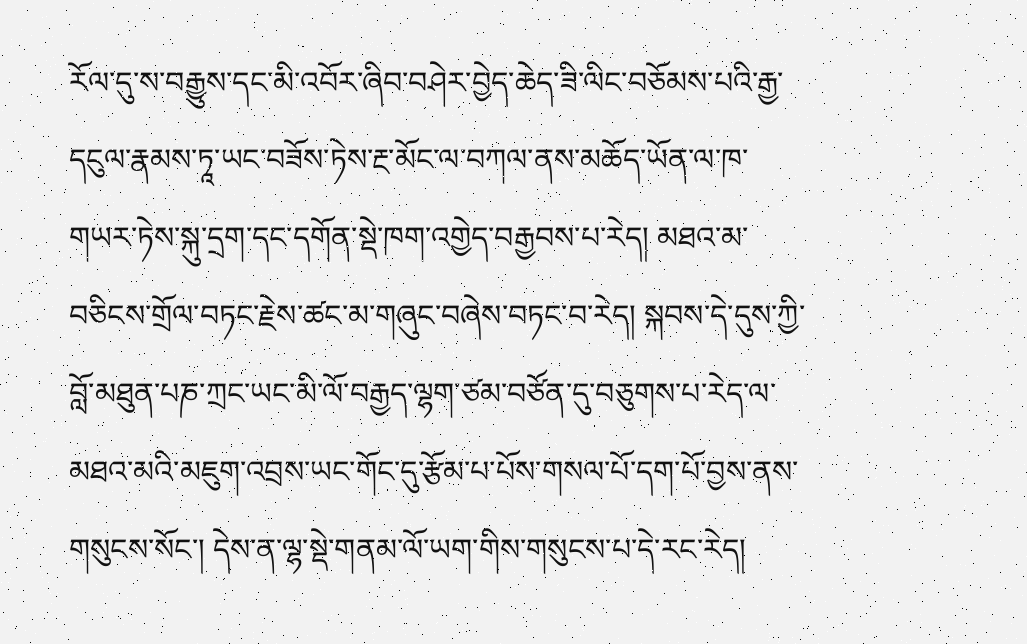རོལ་དུ་ས་བརྒྱུས་དང་མི་འབོར་ཞིབ་བཤེར་བྱེད་ཆེད་ཟི་ལིང་བཅོམས་པའི་རྒྱ་དངུལ་རྣམས་ཏཱ་ཡང་བཟོས་ཏེས་རྔ་མོང་ལ་བཀལ་ནས་མཆོད་ཡོན་ལ་ཁ་གཡར་ཏེས་སྐུ་དྲག་དང་དགོན་སྡེ་ཁག་འགྱེད་བརྒྱབས་པ་རེད། མཐའ་མ་བཅིངས་གྲོལ་བཏང་རྗེས་ཚང་མ་གཞུང་བཞེས་བཏང་བ་རེད། སྐབས་དེ་དུས་ཀྱི་བློ་མཐུན་པཎ་ཀྲང་ཡང་མི་ལོ་བརྒྱད་ལྷག་ཙམ་བཙོན་དུ་བཅུགས་པ་རེད་ལ་མཐའ་མའི་མཇུག་འབྲས་ཡང་གོང་དུ་རྩོམ་པ་པོས་གསལ་པོ་དག་པོ་བྱས་ནས་གསུངས་སོང་། དེས་ན་ལྷ་སྡེ་གནམ་ལོ་ཡག་གིས་གསུངས་པ་དེ་རང་རེད།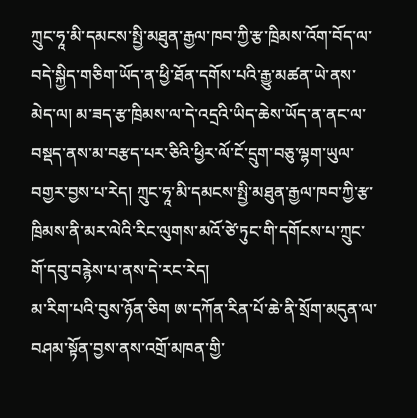ཀྲུང་ཧཱ་མི་དམངས་སྤྱི་མཐུན་རྒྱལ་ཁབ་ཀྱི་རྩ་ཁྲིམས་འོག་བོད་ལ་བདེ་སྐྱིད་གཅིག་ཡོད་ན་ཕྱི་ཐོན་དགོས་པའི་རྒྱུ་མཚན་ཡེ་ནས་མེད་ལ། མ་ཟད་རྩ་ཁྲིམས་ལ་དེ་འདྲའི་ཡིད་ཆེས་ཡོད་ན་ནང་ལ་བསྡད་ནས་མ་བརྩད་པར་ཅིའི་ཕྱིར་ལོ་ངོ་དྲུག་བཅུ་ལྷག་ཡུལ་བགྱར་བྱས་པ་རེད། ཀྲུང་ཧཱ་མི་དམངས་སྤྱི་མཐུན་རྒྱལ་ཁབ་ཀྱི་རྩ་ཁྲིམས་ནི་མར་ལེའི་རིང་ལུགས་མའོ་ཙེ་ཏུང་གི་དགོངས་པ་ཀྲུང་གོ་དབུ་བརྙེས་པ་ནས་དེ་རང་རེད།
མ་རིག་པའི་བུས་ཉོན་ཅིག ཨ་དཀོན་རིན་པོ་ཆེ་ནི་སྲོག་མདུན་ལ་བཤམ་སྟོན་བྱས་ནས་འགྲོ་མཁན་གྱི་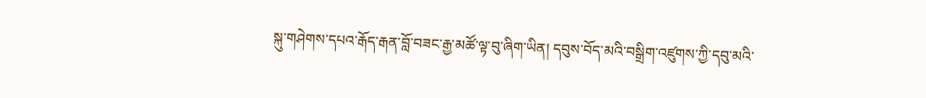སྐུ་གཤེགས་དཔའ་རྒོད་རྒན་བློ་བཟང་རྒྱ་མཚོ་ལྟ་བུ་ཞིག་ཡིན། དབུས་བོད་མའི་བསྒྲིག་འཛུགས་ཀྱི་དབུ་མའི་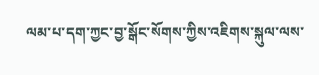ལམ་པ་དག་ཀྱང་བྱ་སྒོང་སོགས་ཀྱིས་འཇིགས་སྐུལ་ལས་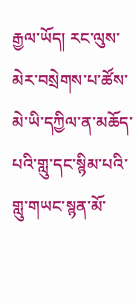རྒྱལ་ཡོད། རང་ལུས་མེར་བསྲེགས་པ་ཚོས་མེ་ཡི་དཀྱིལ་ན་མཆོད་པའི་གླུ་དང་སྙིམ་པའི་གླུ་གཡང་སྙན་མོ་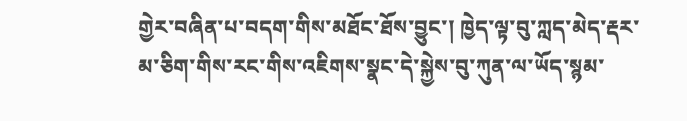གྱེར་བཞིན་པ་བདག་གིས་མཐོང་ཐོས་བྱུང་། ཁྱེད་ལྟ་བུ་ཀླད་མེད་རྡར་མ་ཅིག་གིས་རང་གིས་འཇིགས་སྣང་དེ་སྐྱེས་བུ་ཀུན་ལ་ཡོད་སྙམ་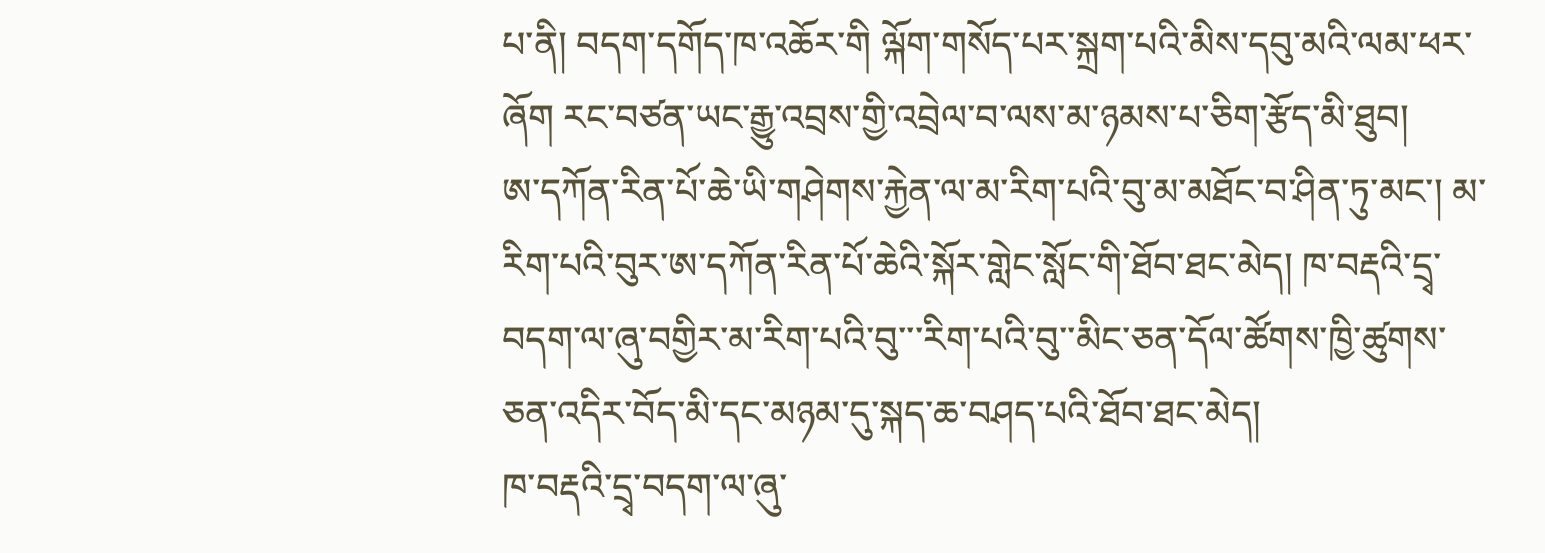པ་ནི། བདག་དགོད་ཁ་འཆོར་གི ལྐོག་གསོད་པར་སྐྲག་པའི་མིས་དབུ་མའི་ལམ་ཕར་ཞོག རང་བཙན་ཡང་རྒྱུ་འབྲས་གྱི་འབྲེལ་བ་ལས་མ་ཉམས་པ་ཅིག་རྩོད་མི་ཐུབ།
ཨ་དཀོན་རིན་པོ་ཆེ་ཡི་གཤེགས་རྐྱེན་ལ་མ་རིག་པའི་བུ་མ་མཐོང་བ་ཤིན་ཏུ་མང་། མ་རིག་པའི་བུར་ཨ་དཀོན་རིན་པོ་ཆེའི་སྐོར་གླེང་སློང་གི་ཐོབ་ཐང་མེད། ཁ་བརྡའི་དྲྭ་བདག་ལ་ཞུ་བགྱིར་མ་རིག་པའི་བུ་་་རིག་པའི་བུ་་མིང་ཅན་དོལ་ཚོགས་ཁྱི་ཚུགས་ཅན་འདིར་བོད་མི་དང་མཉམ་དུ་སྐད་ཆ་བཤད་པའི་ཐོབ་ཐང་མེད།
ཁ་བརྡའི་དྲྭ་བདག་ལ་ཞུ་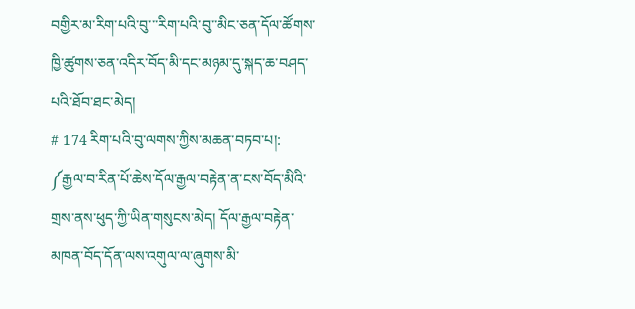བགྱིར་མ་རིག་པའི་བུ་་་རིག་པའི་བུ་་མིང་ཅན་དོལ་ཚོགས་ཁྱི་ཚུགས་ཅན་འདིར་བོད་མི་དང་མཉམ་དུ་སྐད་ཆ་བཤད་པའི་ཐོབ་ཐང་མེད།
# 174 རིག་པའི་བུ་ལགས་ཀྱིས་མཆན་བཏབ་པ།:
༼རྒྱལ་བ་རིན་པོ་ཆེས་དོལ་རྒྱལ་བརྟེན་ན་ངས་བོད་མིའི་གྲས་ནས་ཕུད་ཀྱི་ཡིན་གསུངས་མེད། དོལ་རྒྱལ་བརྟེན་མཁན་བོད་དོན་ལས་འགུལ་ལ་ཞུགས་མི་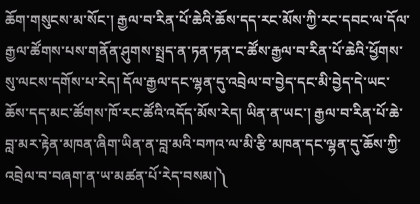ཆོག་གསུངས་མ་སོང་། རྒྱལ་བ་རིན་པོ་ཆེའི་ཆོས་དད་རང་མོས་ཀྱི་རང་དབང་ལ་དོལ་རྒྱལ་ཚོགས་པས་གནོན་ཤུགས་སྤྲད་ན་ཏན་ཏན་ང་ཚོས་རྒྱལ་བ་རིན་པོ་ཆེའི་ཕྱོགས་སུ་ལངས་དགོས་པ་རེད། དོལ་རྒྱལ་དང་ལྷན་དུ་འབྲེལ་བ་བྱེད་དང་མི་བྱེད་དེ་ཡང་ཆོས་དད་མང་ཚོགས་ཁོ་རང་ཚོའི་འདོད་མོས་རེད། ཡིན་ན་ཡང་། རྒྱལ་བ་རིན་པོ་ཆེ་བླ་མར་རྟེན་མཁན་ཞིག་ཡིན་ན་བླ་མའི་བཀའ་ལ་མི་རྩི་མཁན་དང་ལྷན་དུ་ཆོས་ཀྱི་འབྲེལ་བ་བཞག་ན་ཡ་མཚན་པོ་རེད་བསམ།༽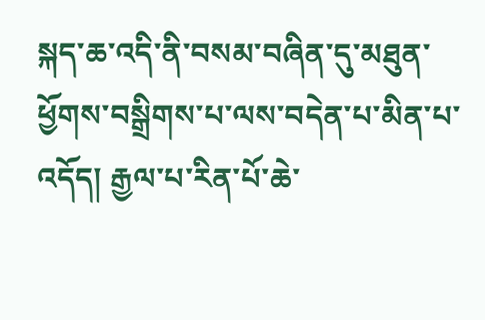སྐད་ཆ་འདི་ནི་བསམ་བཞིན་དུ་མཐུན་ཕྱོགས་བསྒྲིགས་པ་ལས་བདེན་པ་མིན་པ་འདོད། རྒྱལ་པ་རིན་པོ་ཆེ་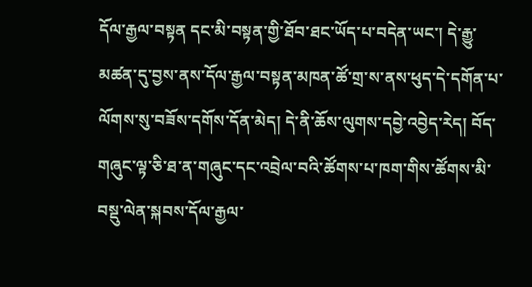དོལ་རྒྱལ་བསྟན དང་མི་བསྟན་གྱི་ཐོབ་ཐང་ཡོད་པ་བདེན་ཡང་། དེ་རྒྱུ་མཚན་དུ་བྱས་ནས་དོལ་རྒྱལ་བསྟན་མཁན་ཚོ་གྲ་ས་ནས་ཕུད་དེ་དགོན་པ་ལོགས་སུ་བཟོས་དགོས་དོན་མེད། དེ་ནི་ཆོས་ལུགས་དབྱེ་འབྱེད་རེད། བོད་གཞུང་ལྟ་ཅི་ཐ་ན་གཞུང་དང་འབྲེལ་བའི་ཚོགས་པ་ཁག་གིས་ཚོགས་མི་བསྡུ་ལེན་སྐབས་དོལ་རྒྱལ་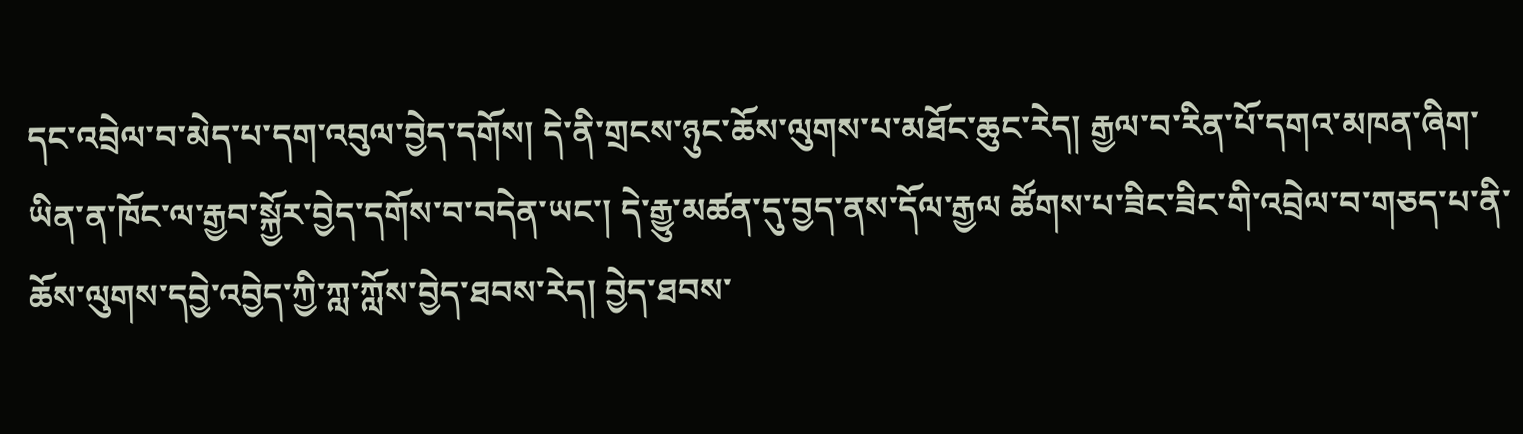དང་འབྲེལ་བ་མེད་པ་དག་འབུལ་བྱེད་དགོས། དེ་ནི་གྲངས་ཉུང་ཆོས་ལུགས་པ་མཐོང་ཆུང་རེད། རྒྱལ་བ་རིན་པོ་དགའ་མཁན་ཞིག་ཡིན་ན་ཁོང་ལ་རྒྱབ་སྐྱོར་བྱེད་དགོས་བ་བདེན་ཡང་། དེ་རྒྱུ་མཚན་དུ་བྱད་ནས་དོལ་རྒྱལ ཚོགས་པ་ཟིང་ཟིང་གི་འབྲེལ་བ་གཅད་པ་ནི་ཆོས་ལུགས་དབྱེ་འབྱེད་ཀྱི་ཀླ་ཀློས་བྱེད་ཐབས་རེད། བྱེད་ཐབས་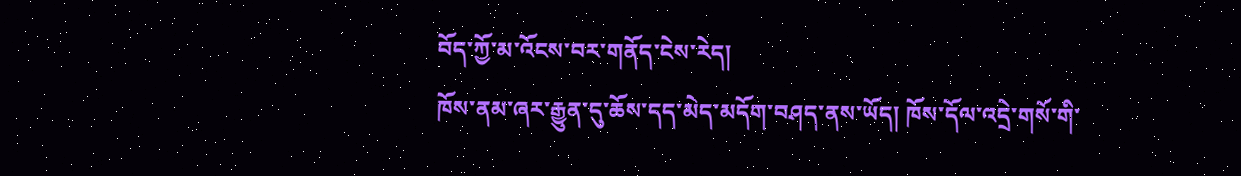བོད་ཀྱོ་མ་འོངས་བར་གནོད་ངེས་རེད།
ཁོས་ནམ་ཞར་རྒྱུན་དུ་ཆོས་དད་མེད་མདོག་བཤད་ནས་ཡོད། ཁོས་དོལ་འདྲེ་གསོ་གི་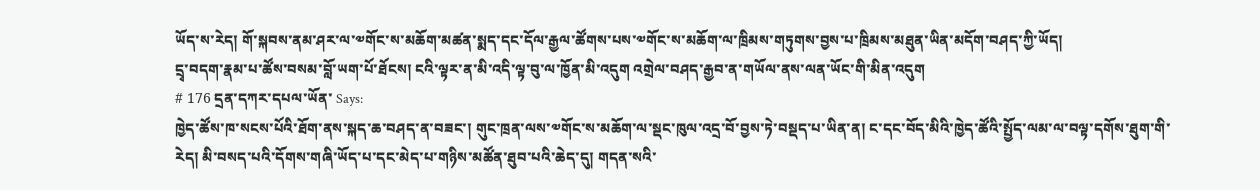ཡོད་ས་རེད། གོ་སྐབས་ནམ་ཤར་ལ་༧གོང་ས་མཆོག་མཚན་སྨད་དང་དོལ་རྒྱལ་ཚོགས་པས་༧གོང་ས་མཆོག་ལ་ཁྲིམས་གཏུགས་བྱས་པ་ཁྲིམས་མཐུན་ཡིན་མདོག་བཤད་ཀྱི་ཡོད།
དྲྭ་བདག་རྣམ་པ་ཚོས་བསམ་བློ་ཡག་པོ་ཐོངས། ངའི་ལྟར་ན་མི་འདི་ལྟ་བུ་ལ་ཁྱོན་མི་འདུག འགྲེལ་བཤད་རྒྱབ་ན་གཡོལ་ནས་ལན་ཡོང་གི་མིན་འདུག
# 176 དྲན་དཀར་དཔལ་ཡོན་ Says:
ཁྱེད་ཚོས་ཁ་སངས་པོའི་ཐོག་ནས་སྐད་ཆ་བཤད་ན་བཟང་། གུང་ཁྲན་ལས་༧གོང་ས་མཆོག་ལ་སྡང་ཁུལ་འདྲ་བོ་བྱས་ཏེ་བསྡད་པ་ཡིན་ན། ང་དང་བོད་མིའི་ཁྱེད་ཚོའི་སྤྱོད་ལམ་ལ་བལྟ་དགོས་ཐུག་གི་རེད། མི་བསད་པའི་དོགས་གཞི་ཡོད་པ་དང་མེད་པ་གཉིས་མཚོན་ཐུབ་པའི་ཆེད་དུ། གདན་སའི་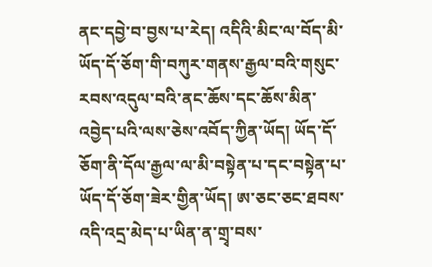ནང་དབྱེ་བ་བྱས་པ་རེད། འདིའི་མིང་ལ་བོད་མི་ཡོད་དོ་ཅོག་གི་བཀུར་གནས་རྒྱལ་བའི་གསུང་རབས་འདུལ་བའི་ནང་ཆོས་དང་ཆོས་མིན་འབྱེད་པའི་ལས་ཅེས་འབོད་ཀྱིན་ཡོད། ཡོད་དོ་ཅོག་ནི་དོལ་རྒྱལ་ལ་མི་བསྟེན་པ་དང་བསྟེན་པ་ཡོད་དོ་ཅོག་ཟེར་གྱིན་ཡོད། ཨ་ཅང་ཅང་ཐབས་འདི་འདྲ་མེད་པ་ཡིན་ན་གྲྭ་བས་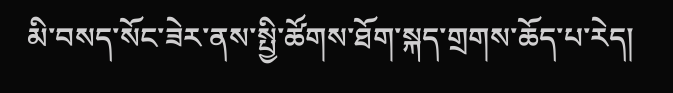མི་བསད་སོང་ཟེར་ནས་སྤྱི་ཚོགས་ཐོག་སྐད་གྲགས་ཆོད་པ་རེད།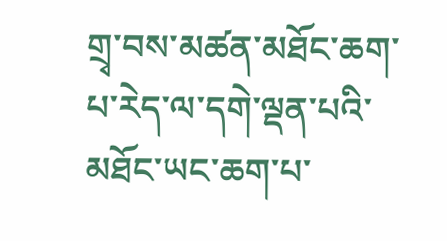གྲྭ་བས་མཚན་མཐོང་ཆག་པ་རེད་ལ་དགེ་ལྡན་པའི་མཐོང་ཡང་ཆག་པ་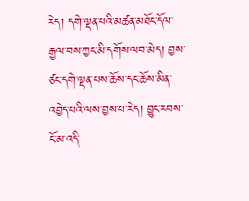རེད། དགེ་ལྡན་པའི་མཚན་མཐོང་དོལ་རྒྱལ་བས་ཀྱང་མི་དགོས་ལབ་མེད། བྱས་ཙང་དགེ་ལྡན་པས་ཆོས་དང་ཆོས་མིན་འབྱེད་པའི་ལས་བྱས་པ་རེད། བྱུང་རབས་ངོ་མ་འདི་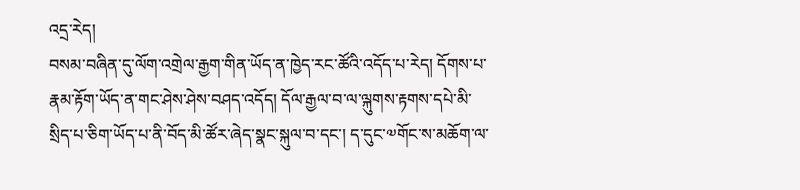འདྲ་རེད།
བསམ་བཞིན་དུ་ལོག་འགྲེལ་རྒྱག་གིན་ཡོད་ན་ཁྱེད་རང་ཚོའི་འདོད་པ་རེད། དོགས་པ་རྣམ་རྟོག་ཡོད་ན་གང་ཤེས་ཤེས་བཤད་འདོད། དོལ་རྒྱལ་བ་ལ་ལྐུགས་རྟགས་དཔེ་མི་སྲིད་པ་ཅིག་ཡོད་པ་ནི་བོད་མི་ཚོར་ཞེད་སྣང་སྐུལ་བ་དང་། ད་དུང་༧གོང་ས་མཆོག་ལ་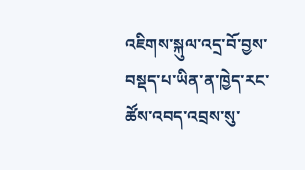འཇིགས་སྐུལ་འདྲ་བོ་བྱས་བསྡད་པ་ཡིན་ན་ཁྱེད་རང་ཚོས་འབད་འབྲས་སུ་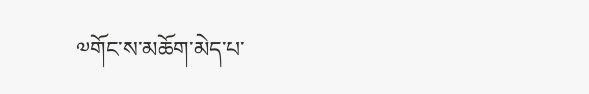༧གོང་ས་མཆོག་མེད་པ་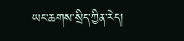ཡང་ཆགས་སྲིད་ཀྱིན་རེད།